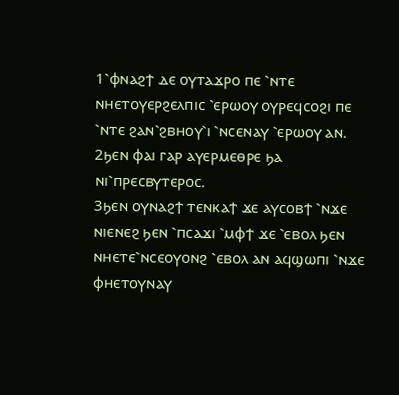1⳿ⲫⲛⲁϩϯ ⲇⲉ ⲟⲩⲧⲁϫⲣⲟ ⲡⲉ ⳿ⲛⲧⲉ ⲛⲏⲉⲧⲟⲩⲉⲣϩⲉⲗⲡⲓⲥ ⳿ⲉⲣⲱⲟⲩ ⲟⲩⲣⲉϥⲥⲟϩⲓ ⲡⲉ ⳿ⲛⲧⲉ ϩⲁⲛ⳿ϩⲃⲏⲟⲩ⳿ⲓ ⳿ⲛⲥⲉⲛⲁⲩ ⳿ⲉⲣⲱⲟⲩ ⲁⲛ.
2ϧⲉⲛ ⲫⲁⲓ ⲅⲁⲣ ⲁⲩⲉⲣⲙⲉⲑⲣⲉ ϧⲁ ⲛⲓ⳿ⲡⲣⲉⲥⲃⲩⲧⲉⲣⲟⲥ.
3ϧⲉⲛ ⲟⲩⲛⲁϩϯ ⲧⲉⲛⲕⲁϯ ϫⲉ ⲁⲩⲥⲟⲃϯ ⳿ⲛϫⲉ ⲛⲓⲉⲛⲉϩ ϧⲉⲛ ⳿ⲡⲥⲁϫⲓ ⳿ⲙⲫϯ ϫⲉ ⳿ⲉⲃⲟⲗ ϧⲉⲛ ⲛⲏⲉⲧⲉ⳿ⲛⲥⲉⲟⲩⲟⲛϩ ⳿ⲉⲃⲟⲗ ⲁⲛ ⲁϥϣⲱⲡⲓ ⳿ⲛϫⲉ ⲫⲏⲉⲧⲟⲩⲛⲁⲩ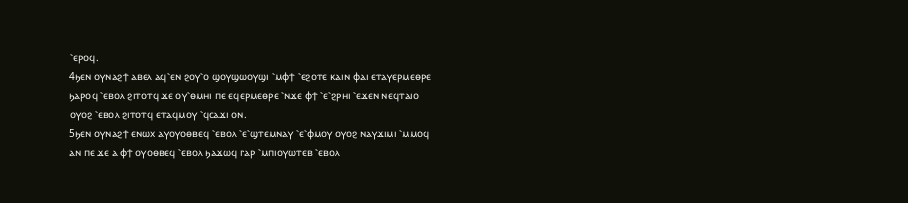⳿ⲉⲣⲟϥ.
4ϧⲉⲛ ⲟⲩⲛⲁϩϯ ⲁⲃⲉⲗ ⲁϥ⳿ⲉⲛ ϩⲟⲩ⳿ⲟ ϣⲟⲩϣⲱⲟⲩϣⲓ ⳿ⲙⲫϯ ⳿ⲉϩⲟⲧⲉ ⲕⲁⲓⲛ ⲫⲁⲓ ⲉⲧⲁⲩⲉⲣⲙⲉⲑⲣⲉ ϧⲁⲣⲟϥ ⳿ⲉⲃⲟⲗ ϩⲓⲧⲟⲧϥ ϫⲉ ⲟⲩ⳿ⲑⲙⲏⲓ ⲡⲉ ⲉϥⲉⲣⲙⲉⲑⲣⲉ ⳿ⲛϫⲉ ⲫϯ ⳿ⲉ⳿ϩⲣⲏⲓ ⳿ⲉϫⲉⲛ ⲛⲉϥⲧⲁⲓⲟ ⲟⲩⲟϩ ⳿ⲉⲃⲟⲗ ϩⲓⲧⲟⲧϥ ⲉⲧⲁϥⲙⲟⲩ ⳿ϥⲥⲁϫⲓ ⲟⲛ.
5ϧⲉⲛ ⲟⲩⲛⲁϩϯ ⲉⲛⲱⲭ ⲁⲩⲟⲩⲟⲑⲃⲉϥ ⳿ⲉⲃⲟⲗ ⳿ⲉ⳿ϣⲧⲉⲙⲛⲁⲩ ⳿ⲉ⳿ⲫⲙⲟⲩ ⲟⲩⲟϩ ⲛⲁⲩϫⲓⲙⲓ ⳿ⲙⲙⲟϥ ⲁⲛ ⲡⲉ ϫⲉ ⲁ ⲫϯ ⲟⲩⲟⲑⲃⲉϥ ⳿ⲉⲃⲟⲗ ϧⲁϫⲱϥ ⲅⲁⲣ ⳿ⲙⲡⲓⲟⲩⲱⲧⲉⲃ ⳿ⲉⲃⲟⲗ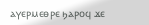ⲁⲩⲉⲣⲙⲉⲑⲣⲉ ϧⲁⲣⲟϥ ϫⲉ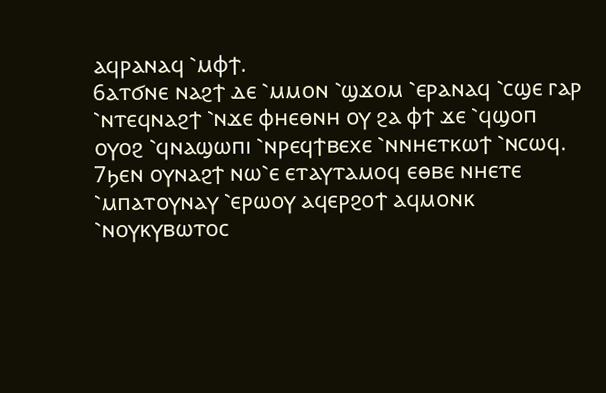ⲁϥⲣⲁⲛⲁϥ ⳿ⲙⲫϯ.
6ⲁⲧϭⲛⲉ ⲛⲁϩϯ ⲇⲉ ⳿ⲙⲙⲟⲛ ⳿ϣϫⲟⲙ ⳿ⲉⲣⲁⲛⲁϥ ⳿ⲥϣⲉ ⲅⲁⲣ ⳿ⲛⲧⲉϥⲛⲁϩϯ ⳿ⲛϫⲉ ⲫⲏⲉⲑⲛⲏ ⲟⲩ ϩⲁ ⲫϯ ϫⲉ ⳿ϥϣⲟⲡ ⲟⲩⲟϩ ⳿ϥⲛⲁϣⲱⲡⲓ ⳿ⲛⲣⲉϥϯⲃⲉⲭⲉ ⳿ⲛⲛⲏⲉⲧⲕⲱϯ ⳿ⲛⲥⲱϥ.
7ϧⲉⲛ ⲟⲩⲛⲁϩϯ ⲛⲱ⳿ⲉ ⲉⲧⲁⲩⲧⲁⲙⲟϥ ⲉⲑⲃⲉ ⲛⲏⲉⲧⲉ ⳿ⲙⲡⲁⲧⲟⲩⲛⲁⲩ ⳿ⲉⲣⲱⲟⲩ ⲁϥⲉⲣϩⲟϯ ⲁϥⲙⲟⲛⲕ ⳿ⲛⲟⲩⲕⲩⲃⲱⲧⲟⲥ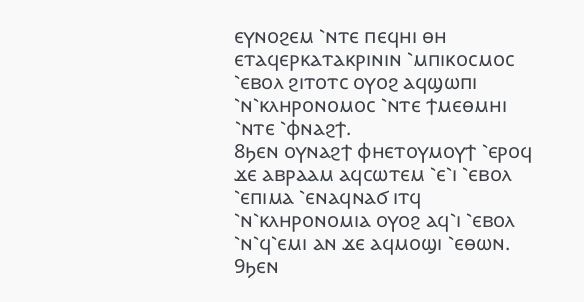ⲉⲩⲛⲟϩⲉⲙ ⳿ⲛⲧⲉ ⲡⲉϥⲏⲓ ⲑⲏ ⲉⲧⲁϥⲉⲣⲕⲁⲧⲁⲕⲣⲓⲛⲓⲛ ⳿ⲙⲡⲓⲕⲟⲥⲙⲟⲥ ⳿ⲉⲃⲟⲗ ϩⲓⲧⲟⲧⲥ ⲟⲩⲟϩ ⲁϥϣⲱⲡⲓ ⳿ⲛ⳿ⲕⲗⲏⲣⲟⲛⲟⲙⲟⲥ ⳿ⲛⲧⲉ ϯⲙⲉⲑⲙⲏⲓ ⳿ⲛⲧⲉ ⳿ⲫⲛⲁϩϯ.
8ϧⲉⲛ ⲟⲩⲛⲁϩϯ ⲫⲏⲉⲧⲟⲩⲙⲟⲩϯ ⳿ⲉⲣⲟϥ ϫⲉ ⲁⲃⲣⲁⲁⲙ ⲁϥⲥⲱⲧⲉⲙ ⳿ⲉ⳿ⲓ ⳿ⲉⲃⲟⲗ ⳿ⲉⲡⲓⲙⲁ ⳿ⲉⲛⲁϥⲛⲁϭ ⲓⲧϥ ⳿ⲛ⳿ⲕⲗⲏⲣⲟⲛⲟⲙⲓⲁ ⲟⲩⲟϩ ⲁϥ⳿ⲓ ⳿ⲉⲃⲟⲗ ⳿ⲛ⳿ϥ⳿ⲉⲙⲓ ⲁⲛ ϫⲉ ⲁϥⲙⲟϣⲓ ⳿ⲉⲑⲱⲛ.
9ϧⲉⲛ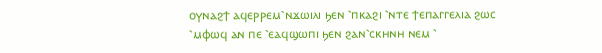ⲟⲩⲛⲁϩϯ ⲁϥⲉⲣⲣⲉⲙ⳿ⲛϫⲱⲓⲗⲓ ϧⲉⲛ ⳿ⲡⲕⲁϩⲓ ⳿ⲛⲧⲉ ϯⲉⲡⲁⲅⲅⲉⲗⲓⲁ ϩⲱⲥ ⳿ⲙⲫⲱϥ ⲁⲛ ⲡⲉ ⳿ⲉⲁϥϣⲱⲡⲓ ϧⲉⲛ ϩⲁⲛ⳿ⲥⲕⲏⲛⲏ ⲛⲉⲙ ⳿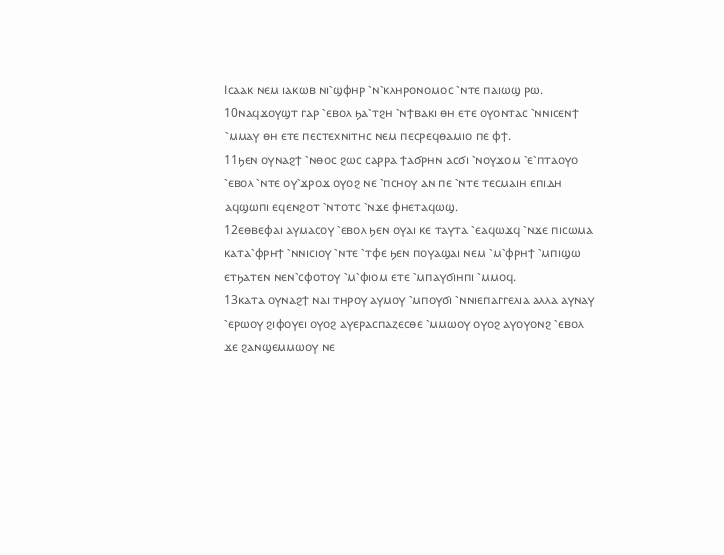Ⲓⲥⲁⲁⲕ ⲛⲉⲙ ⲓⲁⲕⲱⲃ ⲛⲓ⳿ϣⲫⲏⲣ ⳿ⲛ⳿ⲕⲗⲏⲣⲟⲛⲟⲙⲟⲥ ⳿ⲛⲧⲉ ⲡⲁⲓⲱϣ ⲣⲱ.
10ⲛⲁϥϫⲟⲩϣⲧ ⲅⲁⲣ ⳿ⲉⲃⲟⲗ ϧⲁ⳿ⲧϩⲏ ⳿ⲛϯⲃⲁⲕⲓ ⲑⲏ ⲉⲧⲉ ⲟⲩⲟⲛⲧⲁⲥ ⳿ⲛⲛⲓⲥⲉⲛϯ ⳿ⲙⲙⲁⲩ ⲑⲏ ⲉⲧⲉ ⲡⲉⲥⲧⲉⲭⲛⲓⲧⲏⲥ ⲛⲉⲙ ⲡⲉⲥⲣⲉϥⲑⲁⲙⲓⲟ ⲡⲉ ⲫϯ.
11ϧⲉⲛ ⲟⲩⲛⲁϩϯ ⳿ⲛⲑⲟⲥ ϩⲱⲥ ⲥⲁⲣⲣⲁ ϯⲁϭⲣⲏⲛ ⲁⲥϭⲓ ⳿ⲛⲟⲩϫⲟⲙ ⳿ⲉ⳿ⲡⲧⲁⲟⲩⲟ ⳿ⲉⲃⲟⲗ ⳿ⲛⲧⲉ ⲟⲩ⳿ϫⲣⲟϫ ⲟⲩⲟϩ ⲛⲉ ⳿ⲡⲥⲏⲟⲩ ⲁⲛ ⲡⲉ ⳿ⲛⲧⲉ ⲧⲉⲥⲙⲁⲓⲏ ⲉⲡⲓⲇⲏ ⲁϥϣⲱⲡⲓ ⲉϥⲉⲛϩⲟⲧ ⳿ⲛⲧⲟⲧⲥ ⳿ⲛϫⲉ ⲫⲏⲉⲧⲁϥⲱϣ.
12ⲉⲑⲃⲉⲫⲁⲓ ⲁⲩⲙⲁⲥⲟⲩ ⳿ⲉⲃⲟⲗ ϧⲉⲛ ⲟⲩⲁⲓ ⲕⲉ ⲧⲁⲩⲧⲁ ⳿ⲉⲁϥⲱϫϥ ⳿ⲛϫⲉ ⲡⲓⲥⲱⲙⲁ ⲕⲁⲧⲁ⳿ⲫⲣⲏϯ ⳿ⲛⲛⲓⲥⲓⲟⲩ ⳿ⲛⲧⲉ ⳿ⲧⲫⲉ ϧⲉⲛ ⲡⲟⲩⲁϣⲁⲓ ⲛⲉⲙ ⳿ⲙ⳿ⲫⲣⲏϯ ⳿ⲙⲡⲓϣⲱ ⲉⲧϧⲁⲧⲉⲛ ⲛⲉⲛ⳿ⲥⲫⲟⲧⲟⲩ ⳿ⲙ⳿ⲫⲓⲟⲙ ⲉⲧⲉ ⳿ⲙⲡⲁⲩϭⲓⲏⲡⲓ ⳿ⲙⲙⲟϥ.
13ⲕⲁⲧⲁ ⲟⲩⲛⲁϩϯ ⲛⲁⲓ ⲧⲏⲣⲟⲩ ⲁⲩⲙⲟⲩ ⳿ⲙⲡⲟⲩϭⲓ ⳿ⲛⲛⲓⲉⲡⲁⲅⲅⲉⲗⲓⲁ ⲁⲗⲗⲁ ⲁⲩⲛⲁⲩ ⳿ⲉⲣⲱⲟⲩ ϩⲓⲫⲟⲩⲉⲓ ⲟⲩⲟϩ ⲁⲩⲉⲣⲁⲥⲡⲁⲍⲉⲥⲑⲉ ⳿ⲙⲙⲱⲟⲩ ⲟⲩⲟϩ ⲁⲩⲟⲩⲟⲛϩ ⳿ⲉⲃⲟⲗ ϫⲉ ϩⲁⲛϣⲉⲙⲙⲱⲟⲩ ⲛⲉ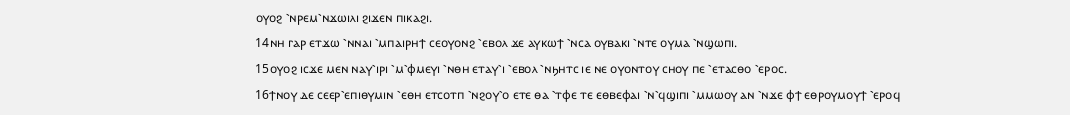ⲟⲩⲟϩ ⳿ⲛⲣⲉⲙ⳿ⲛϫⲱⲓⲗⲓ ϩⲓϫⲉⲛ ⲡⲓⲕⲁϩⲓ.
14ⲛⲏ ⲅⲁⲣ ⲉⲧϫⲱ ⳿ⲛⲛⲁⲓ ⳿ⲙⲡⲁⲓⲣⲏϯ ⲥⲉⲟⲩⲟⲛϩ ⳿ⲉⲃⲟⲗ ϫⲉ ⲁⲩⲕⲱϯ ⳿ⲛⲥⲁ ⲟⲩⲃⲁⲕⲓ ⳿ⲛⲧⲉ ⲟⲩⲙⲁ ⳿ⲛϣⲱⲡⲓ.
15ⲟⲩⲟϩ ⲓⲥϫⲉ ⲙⲉⲛ ⲛⲁⲩ⳿ⲓⲣⲓ ⳿ⲙ⳿ⲫⲙⲉⲩⲓ ⳿ⲛⲑⲏ ⲉⲧⲁⲩ⳿ⲓ ⳿ⲉⲃⲟⲗ ⳿ⲛϧⲏⲧⲥ ⲓⲉ ⲛⲉ ⲟⲩⲟⲛⲧⲟⲩ ⲥⲏⲟⲩ ⲡⲉ ⳿ⲉⲧⲁⲥⲑⲟ ⳿ⲉⲣⲟⲥ.
16ϯⲛⲟⲩ ⲇⲉ ⲥⲉⲉⲣ⳿ⲉⲡⲓⲑⲩⲙⲓⲛ ⳿ⲉⲑⲏ ⲉⲧⲥⲟⲧⲡ ⳿ⲛϩⲟⲩ⳿ⲟ ⲉⲧⲉ ⲑⲁ ⳿ⲧⲫⲉ ⲧⲉ ⲉⲑⲃⲉⲫⲁⲓ ⳿ⲛ⳿ϥϣⲓⲡⲓ ⳿ⲙⲙⲱⲟⲩ ⲁⲛ ⳿ⲛϫⲉ ⲫϯ ⲉⲑⲣⲟⲩⲙⲟⲩϯ ⳿ⲉⲣⲟϥ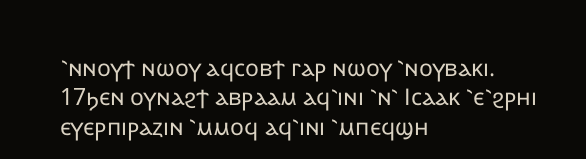⳿ⲛⲛⲟⲩϯ ⲛⲱⲟⲩ ⲁϥⲥⲟⲃϯ ⲅⲁⲣ ⲛⲱⲟⲩ ⳿ⲛⲟⲩⲃⲁⲕⲓ.
17ϧⲉⲛ ⲟⲩⲛⲁϩϯ ⲁⲃⲣⲁⲁⲙ ⲁϥ⳿ⲓⲛⲓ ⳿ⲛ⳿ Ⲓⲥⲁⲁⲕ ⳿ⲉ⳿ϩⲣⲏⲓ ⲉⲩⲉⲣⲡⲓⲣⲁⲍⲓⲛ ⳿ⲙⲙⲟϥ ⲁϥ⳿ⲓⲛⲓ ⳿ⲙⲡⲉϥϣⲏ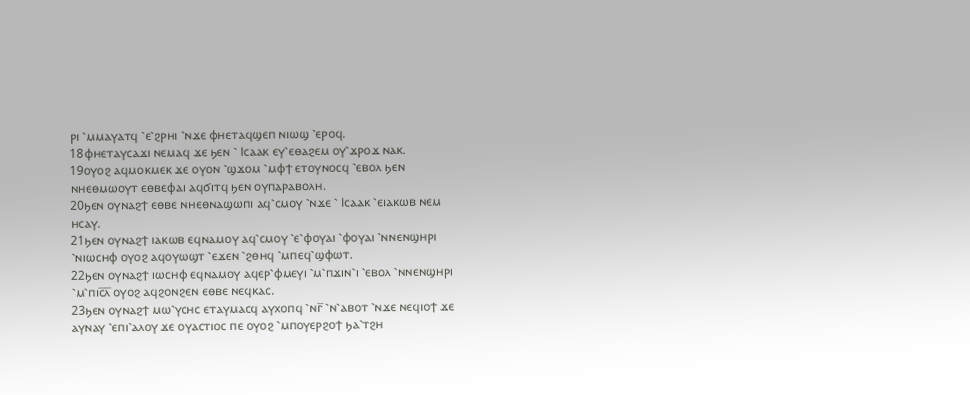ⲣⲓ ⳿ⲙⲙⲁⲩⲁⲧϥ ⳿ⲉ⳿ϩⲣⲏⲓ ⳿ⲛϫⲉ ⲫⲏⲉⲧⲁϥϣⲉⲡ ⲛⲓⲱϣ ⳿ⲉⲣⲟϥ.
18ⲫⲏⲉⲧⲁⲩⲥⲁϫⲓ ⲛⲉⲙⲁϥ ϫⲉ ϧⲉⲛ ⳿ Ⲓⲥⲁⲁⲕ ⲉⲩ⳿ⲉⲑⲁϩⲉⲙ ⲟⲩ⳿ϫⲣⲟϫ ⲛⲁⲕ.
19ⲟⲩⲟϩ ⲁϥⲙⲟⲕⲙⲉⲕ ϫⲉ ⲟⲩⲟⲛ ⳿ϣϫⲟⲙ ⳿ⲙⲫϯ ⲉⲧⲟⲩⲛⲟⲥϥ ⳿ⲉⲃⲟⲗ ϧⲉⲛ ⲛⲏⲉⲑⲙⲱⲟⲩⲧ ⲉⲑⲃⲉⲫⲁⲓ ⲁϥϭⲓⲧϥ ϧⲉⲛ ⲟⲩⲡⲁⲣⲁⲃⲟⲗⲏ.
20ϧⲉⲛ ⲟⲩⲛⲁϩϯ ⲉⲑⲃⲉ ⲛⲏⲉⲑⲛⲁϣⲱⲡⲓ ⲁϥ⳿ⲥⲙⲟⲩ ⳿ⲛϫⲉ ⳿ Ⲓⲥⲁⲁⲕ ⳿ⲉⲓⲁⲕⲱⲃ ⲛⲉⲙ ⲏⲥⲁⲩ.
21ϧⲉⲛ ⲟⲩⲛⲁϩϯ ⲓⲁⲕⲱⲃ ⲉϥⲛⲁⲙⲟⲩ ⲁϥ⳿ⲥⲙⲟⲩ ⳿ⲉ⳿ⲫⲟⲩⲁⲓ ⳿ⲫⲟⲩⲁⲓ ⳿ⲛⲛⲉⲛϣⲏⲣⲓ ⳿ⲛⲓⲱⲥⲏⲫ ⲟⲩⲟϩ ⲁϥⲟⲩⲱϣⲧ ⳿ⲉϫⲉⲛ ⳿ϩⲑⲏϥ ⳿ⲙⲡⲉϥ⳿ϣⲫⲱⲧ.
22ϧⲉⲛ ⲟⲩⲛⲁϩϯ ⲓⲱⲥⲏⲫ ⲉϥⲛⲁⲙⲟⲩ ⲁϥⲉⲣ⳿ⲫⲙⲉⲩⲓ ⳿ⲙ⳿ⲡϫⲓⲛ⳿ⲓ ⳿ⲉⲃⲟⲗ ⳿ⲛⲛⲉⲛϣⲏⲣⲓ ⳿ⲙ⳿ⲡⲓⲥ̅ⲗ̅ ⲟⲩⲟϩ ⲁϥϩⲟⲛϩⲉⲛ ⲉⲑⲃⲉ ⲛⲉϥⲕⲁⲥ.
23ϧⲉⲛ ⲟⲩⲛⲁϩϯ ⲙⲱ⳿ⲩⲥⲏⲥ ⲉⲧⲁⲩⲙⲁⲥϥ ⲁⲩⲭⲟⲡϥ ⳿ⲛⲅ̅ ⳿ⲛ⳿ⲁⲃⲟⲧ ⳿ⲛϫⲉ ⲛⲉϥⲓⲟϯ ϫⲉ ⲁⲩⲛⲁⲩ ⳿ⲉⲡⲓ⳿ⲁⲗⲟⲩ ϫⲉ ⲟⲩⲁⲥⲧⲓⲟⲥ ⲡⲉ ⲟⲩⲟϩ ⳿ⲙⲡⲟⲩⲉⲣϩⲟϯ ϧⲁ⳿ⲧϩⲏ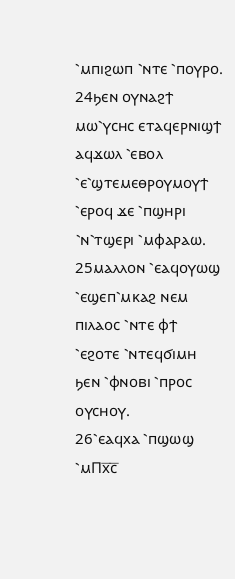⳿ⲙⲡⲓϩⲱⲡ ⳿ⲛⲧⲉ ⳿ⲡⲟⲩⲣⲟ.
24ϧⲉⲛ ⲟⲩⲛⲁϩϯ ⲙⲱ⳿ⲩⲥⲏⲥ ⲉⲧⲁϥⲉⲣⲛⲓϣϯ ⲁϥϫⲱⲗ ⳿ⲉⲃⲟⲗ ⳿ⲉ⳿ϣⲧⲉⲙⲉⲑⲣⲟⲩⲙⲟⲩϯ ⳿ⲉⲣⲟϥ ϫⲉ ⳿ⲡϣⲏⲣⲓ ⳿ⲛ⳿ⲧϣⲉⲣⲓ ⳿ⲙⲫⲁⲣⲁⲱ.
25ⲙⲁⲗⲗⲟⲛ ⳿ⲉⲁϥⲟⲩⲱϣ ⳿ⲉϣⲉⲡ⳿ⲙⲕⲁϩ ⲛⲉⲙ ⲡⲓⲗⲁⲟⲥ ⳿ⲛⲧⲉ ⲫϯ ⳿ⲉϩⲟⲧⲉ ⳿ⲛⲧⲉϥϭⲓⲙⲏ ϧⲉⲛ ⳿ⲫⲛⲟⲃⲓ ⳿ⲡⲣⲟⲥ ⲟⲩⲥⲏⲟⲩ.
26⳿ⲉⲁϥⲭⲁ ⳿ⲡϣⲱϣ ⳿ⲙⲠⲭ̅ⲥ̅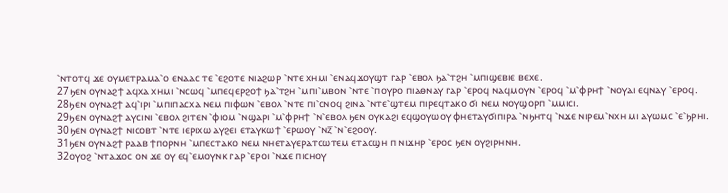⳿ⲛⲧⲟⲧϥ ϫⲉ ⲟⲩⲙⲉⲧⲣⲁⲙⲁ⳿ⲟ ⲉⲛⲁⲁⲥ ⲧⲉ ⳿ⲉϩⲟⲧⲉ ⲛⲓⲁϩⲱⲣ ⳿ⲛⲧⲉ ⲭⲏⲙⲓ ⳿ⲉⲛⲁϥϫⲟⲩϣⲧ ⲅⲁⲣ ⳿ⲉⲃⲟⲗ ϧⲁ⳿ⲧϩⲏ ⳿ⲙⲡⲓϣⲉⲃⲓⲉ ⲃⲉⲭⲉ.
27ϧⲉⲛ ⲟⲩⲛⲁϩϯ ⲁϥⲭⲁ ⲭⲏⲙⲓ ⳿ⲛⲥⲱϥ ⳿ⲙⲡⲉϥⲉⲣϩⲟϯ ϧⲁ⳿ⲧϩⲏ ⳿ⲙⲡⲓ⳿ⲙⲃⲟⲛ ⳿ⲛⲧⲉ ⳿ⲡⲟⲩⲣⲟ ⲡⲓⲁⲑⲛⲁⲩ ⲅⲁⲣ ⳿ⲉⲣⲟϥ ⲛⲁϥⲙⲟⲩⲛ ⳿ⲉⲣⲟϥ ⳿ⲙ⳿ⲫⲣⲏϯ ⳿ⲛⲟⲩⲁⲓ ⲉϥⲛⲁⲩ ⳿ⲉⲣⲟϥ.
28ϧⲉⲛ ⲟⲩⲛⲁϩϯ ⲁϥ⳿ⲓⲣⲓ ⳿ⲙⲡⲓⲡⲁⲥⲭⲁ ⲛⲉⲙ ⲡⲓⲫⲱⲛ ⳿ⲉⲃⲟⲗ ⳿ⲛⲧⲉ ⲡⲓ⳿ⲥⲛⲟϥ ϩⲓⲛⲁ ⳿ⲛⲧⲉ⳿ϣⲧⲉⲙ ⲡⲓⲣⲉϥⲧⲁⲕⲟ ϭⲓ ⲛⲉⲙ ⲛⲟⲩϣⲟⲣⲡ ⳿ⲙⲙⲓⲥⲓ.
29ϧⲉⲛ ⲟⲩⲛⲁϩϯ ⲁⲩⲥⲓⲛⲓ ⳿ⲉⲃⲟⲗ ϩⲓⲧⲉⲛ ⳿ⲫⲓⲟⲙ ⳿ⲛϣⲁⲣⲓ ⳿ⲙ⳿ⲫⲣⲏϯ ⳿ⲛ⳿ⲉⲃⲟⲗ ϧⲉⲛ ⲟⲩⲕⲁϩⲓ ⲉϥϣⲟⲩⲱⲟⲩ ⲫⲏⲉⲧⲁⲩϭⲓⲡⲓⲣⲁ ⳿ⲛϧⲏⲧϥ ⳿ⲛϫⲉ ⲛⲓⲣⲉⲙ⳿ⲛⲭⲏ ⲙⲓ ⲁⲩⲱⲙⲥ ⳿ⲉ⳿ϧⲣⲏⲓ.
30ϧⲉⲛ ⲟⲩⲛⲁϩϯ ⲛⲓⲥⲟⲃⲧ ⳿ⲛⲧⲉ ⲓⲉⲣⲓⲭⲱ ⲁⲩϩⲉⲓ ⲉⲧⲁⲩⲕⲱϯ ⳿ⲉⲣⲱⲟⲩ ⳿ⲛⲍ̅ ⳿ⲛ⳿ⲉϩⲟⲟⲩ.
31ϧⲉⲛ ⲟⲩⲛⲁϩϯ ⲣⲁⲁⲃ ϯⲡⲟⲣⲛⲏ ⳿ⲙⲡⲉⲥⲧⲁⲕⲟ ⲛⲉⲙ ⲛⲏⲉⲧⲁⲩⲉⲣⲁⲧⲥⲱⲧⲉⲙ ⲉⲧⲁⲥϣⲏ ⲡ ⲛⲓϫⲏⲣ ⳿ⲉⲣⲟⲥ ϧⲉⲛ ⲟⲩϩⲓⲣⲏⲛⲏ.
32ⲟⲩⲟϩ ⳿ⲛⲧⲁϫⲟⲥ ⲟⲛ ϫⲉ ⲟⲩ ⲉϥ⳿ⲉⲙⲟⲩⲛⲕ ⲅⲁⲣ ⳿ⲉⲣⲟⲓ ⳿ⲛϫⲉ ⲡⲓⲥⲏⲟⲩ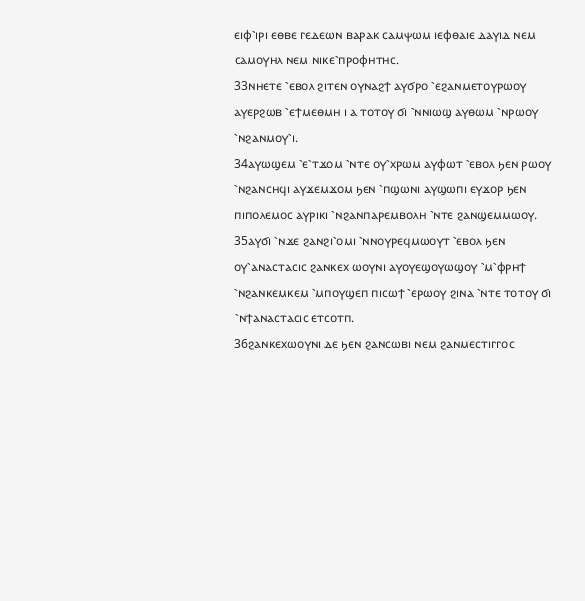ⲉⲓⲫ⳿ⲓⲣⲓ ⲉⲑⲃⲉ ⲅⲉⲇⲉⲱⲛ ⲃⲁⲣⲁⲕ ⲥⲁⲙⲯⲱⲙ ⲓⲉⲫⲑⲁⲓⲉ ⲇⲁⲩⲓⲇ ⲛⲉⲙ ⲥⲁⲙⲟⲩⲏⲗ ⲛⲉⲙ ⲛⲓⲕⲉ⳿ⲡⲣⲟⲫⲏⲧⲏⲥ.
33ⲛⲏⲉⲧⲉ ⳿ⲉⲃⲟⲗ ϩⲓⲧⲉⲛ ⲟⲩⲛⲁϩϯ ⲁⲩϭⲣⲟ ⳿ⲉϩⲁⲛⲙⲉⲧⲟⲩⲣⲱⲟⲩ ⲁⲩⲉⲣϩⲱⲃ ⳿ⲉϯⲙⲉⲑⲙⲏ ⲓ ⲁ ⲧⲟⲧⲟⲩ ϭⲓ ⳿ⲛⲛⲓⲱϣ ⲁⲩⲑⲱⲙ ⳿ⲛⲣⲱⲟⲩ ⳿ⲛϩⲁⲛⲙⲟⲩ⳿ⲓ.
34ⲁⲩⲱϣⲉⲙ ⳿ⲉ⳿ⲧϫⲟⲙ ⳿ⲛⲧⲉ ⲟⲩ⳿ⲭⲣⲱⲙ ⲁⲩⲫⲱⲧ ⳿ⲉⲃⲟⲗ ϧⲉⲛ ⲣⲱⲟⲩ ⳿ⲛϩⲁⲛⲥⲏϥⲓ ⲁⲩϫⲉⲙϫⲟⲙ ϧⲉⲛ ⳿ⲡϣⲱⲛⲓ ⲁⲩϣⲱⲡⲓ ⲉⲩϫⲟⲣ ϧⲉⲛ ⲡⲓⲡⲟⲗⲉⲙⲟⲥ ⲁⲩⲣⲓⲕⲓ ⳿ⲛϩⲁⲛⲡⲁⲣⲉⲙⲃⲟⲗⲏ ⳿ⲛⲧⲉ ϩⲁⲛϣⲉⲙⲙⲱⲟⲩ.
35ⲁⲩϭⲓ ⳿ⲛϫⲉ ϩⲁⲛϩⲓ⳿ⲟⲙⲓ ⳿ⲛⲛⲟⲩⲣⲉϥⲙⲱⲟⲩⲧ ⳿ⲉⲃⲟⲗ ϧⲉⲛ ⲟⲩ⳿ⲁⲛⲁⲥⲧⲁⲥⲓⲥ ϩⲁⲛⲕⲉⲭ ⲱⲟⲩⲛⲓ ⲁⲩⲟⲩⲉϣⲟⲩⲱϣⲟⲩ ⳿ⲙ⳿ⲫⲣⲏϯ ⳿ⲛϩⲁⲛⲕⲉⲙⲕⲉⲙ ⳿ⲙⲡⲟⲩϣⲉⲡ ⲡⲓⲥⲱϯ ⳿ⲉⲣⲱⲟⲩ ϩⲓⲛⲁ ⳿ⲛⲧⲉ ⲧⲟⲧⲟⲩ ϭⲓ ⳿ⲛϯⲁⲛⲁⲥⲧⲁⲥⲓⲥ ⲉⲧⲥⲟⲧⲡ.
36ϩⲁⲛⲕⲉⲭⲱⲟⲩⲛⲓ ⲇⲉ ϧⲉⲛ ϩⲁⲛⲥⲱⲃⲓ ⲛⲉⲙ ϩⲁⲛⲙⲉⲥⲧⲓⲅⲅⲟⲥ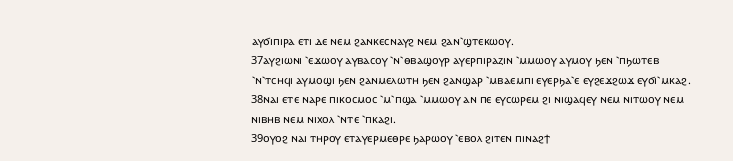ⲁⲩϭⲓⲡⲓⲣⲁ ⲉⲧⲓ ⲇⲉ ⲛⲉⲙ ϩⲁⲛⲕⲉⲥⲛⲁⲩϩ ⲛⲉⲙ ϩⲁⲛ⳿ϣⲧⲉⲕⲱⲟⲩ.
37ⲁⲩϩⲓⲱⲛⲓ ⳿ⲉϫⲱⲟⲩ ⲁⲩⲃⲁⲥⲟⲩ ⳿ⲛ⳿ⲑⲃⲁϣⲟⲩⲣ ⲁⲩⲉⲣⲡⲓⲣⲁⲍⲓⲛ ⳿ⲙⲙⲱⲟⲩ ⲁⲩⲙⲟⲩ ϧⲉⲛ ⳿ⲡϧⲱⲧⲉⲃ ⳿ⲛ⳿ⲧⲥⲏϥⲓ ⲁⲩⲙⲟϣⲓ ϧⲉⲛ ϩⲁⲛⲙⲉⲗⲱⲧⲏ ϧⲉⲛ ϩⲁⲛϣⲁⲣ ⳿ⲙⲃⲁⲉⲙⲡⲓ ⲉⲩⲉⲣϧⲁ⳿ⲉ ⲉⲩϩⲉϫϩⲱϫ ⲉⲩϭⲓ⳿ⲙⲕⲁϩ.
38ⲛⲁⲓ ⲉⲧⲉ ⲛⲁⲣⲉ ⲡⲓⲕⲟⲥⲙⲟⲥ ⳿ⲙ⳿ⲡϣⲁ ⳿ⲙⲙⲱⲟⲩ ⲁⲛ ⲡⲉ ⲉⲩⲥⲱⲣⲉⲙ ϩⲓ ⲛⲓϣⲁϥⲉⲩ ⲛⲉⲙ ⲛⲓⲧⲱⲟⲩ ⲛⲉⲙ ⲛⲓⲃⲏⲃ ⲛⲉⲙ ⲛⲓⲭⲟⲗ ⳿ⲛⲧⲉ ⳿ⲡⲕⲁϩⲓ.
39ⲟⲩⲟϩ ⲛⲁⲓ ⲧⲏⲣⲟⲩ ⲉⲧⲁⲩⲉⲣⲙⲉⲑⲣⲉ ϧⲁⲣⲱⲟⲩ ⳿ⲉⲃⲟⲗ ϩⲓⲧⲉⲛ ⲡⲓⲛⲁϩϯ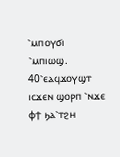⳿ⲙⲡⲟⲩϭⲓ ⳿ⲙⲡⲓⲱϣ.
40⳿ⲉⲁϥϫⲟⲩϣⲧ ⲓⲥϫⲉⲛ ϣⲟⲣⲡ ⳿ⲛϫⲉ ⲫϯ ϧⲁ⳿ⲧϩⲏ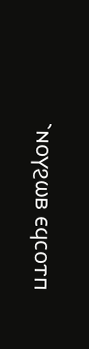⳿ⲛⲟⲩϩⲱⲃ ⲉϥⲥⲟⲧⲡ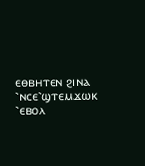ⲉⲑⲃⲏⲧⲉⲛ ϩⲓⲛⲁ ⳿ⲛⲥⲉ⳿ϣⲧⲉⲙϫⲱⲕ ⳿ⲉⲃⲟⲗ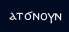ⲁⲧϭⲛⲟⲩⲛ